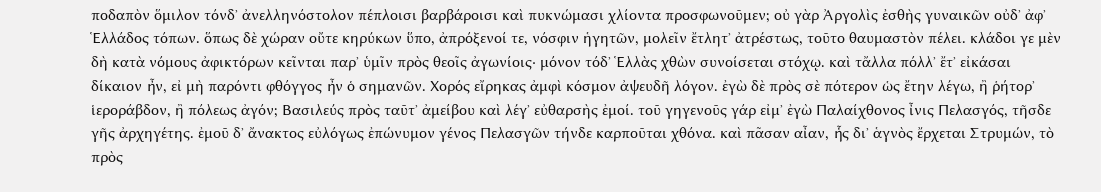ποδαπὸν ὅμιλον τόνδʼ ἀνελληνόστολον πέπλοισι βαρβάροισι καὶ πυκνώμασι χλίοντα προσφωνοῦμεν; οὐ γὰρ Ἀργολὶς ἐσθὴς γυναικῶν οὐδʼ ἀφʼ Ἑλλάδος τόπων. ὅπως δὲ χώραν οὔτε κηρύκων ὕπο, ἀπρόξενοί τε, νόσφιν ἡγητῶν, μολεῖν ἔτλητʼ ἀτρέστως, τοῦτο θαυμαστὸν πέλει. κλάδοι γε μὲν δὴ κατὰ νόμους ἀφικτόρων κεῖνται παρʼ ὑμῖν πρὸς θεοῖς ἀγωνίοις· μόνον τόδʼ Ἑλλὰς χθὼν συνοίσεται στόχῳ. καὶ τἄλλα πόλλʼ ἔτʼ εἰκάσαι δίκαιον ἦν, εἰ μὴ παρόντι φθόγγος ἦν ὁ σημανῶν. Χορός εἴρηκας ἀμφὶ κόσμον ἀψευδῆ λόγον. ἐγὼ δὲ πρὸς σὲ πότερον ὡς ἔτην λέγω, ἢ ῥήτορʼ ἱεροράβδον, ἢ πόλεως ἀγόν; Βασιλεύς πρὸς ταῦτʼ ἀμείβου καὶ λέγʼ εὐθαρσὴς ἐμοί. τοῦ γηγενοῦς γάρ εἰμʼ ἐγὼ Παλαίχθονος ἶνις Πελασγός, τῆσδε γῆς ἀρχηγέτης. ἐμοῦ δʼ ἄνακτος εὐλόγως ἐπώνυμον γένος Πελασγῶν τήνδε καρποῦται χθόνα. καὶ πᾶσαν αἶαν, ἧς διʼ ἁγνὸς ἔρχεται Στρυμών, τὸ πρὸς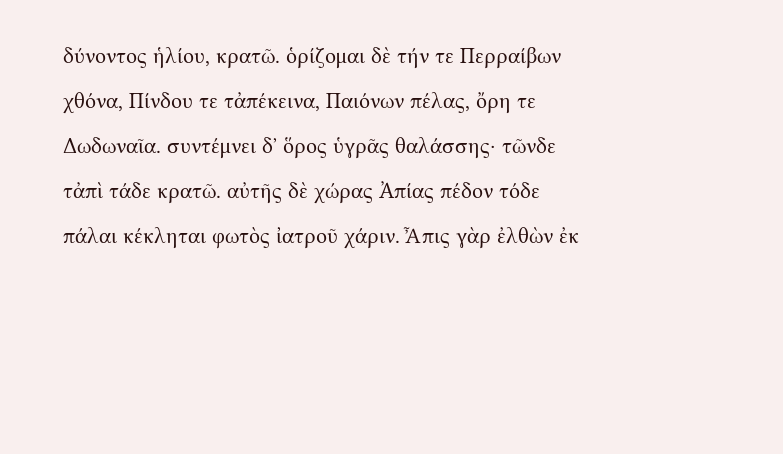δύνοντος ἡλίου, κρατῶ. ὁρίζομαι δὲ τήν τε Περραίβων χθόνα, Πίνδου τε τἀπέκεινα, Παιόνων πέλας, ὄρη τε Δωδωναῖα. συντέμνει δʼ ὅρος ὑγρᾶς θαλάσσης· τῶνδε τἀπὶ τάδε κρατῶ. αὐτῆς δὲ χώρας Ἀπίας πέδον τόδε πάλαι κέκληται φωτὸς ἰατροῦ χάριν. Ἆπις γὰρ ἐλθὼν ἐκ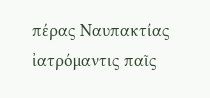πέρας Ναυπακτίας ἰατρόμαντις παῖς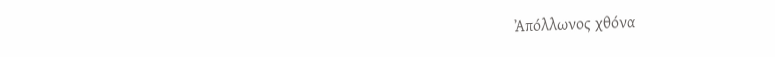Ἀπόλλωνος χθόνα